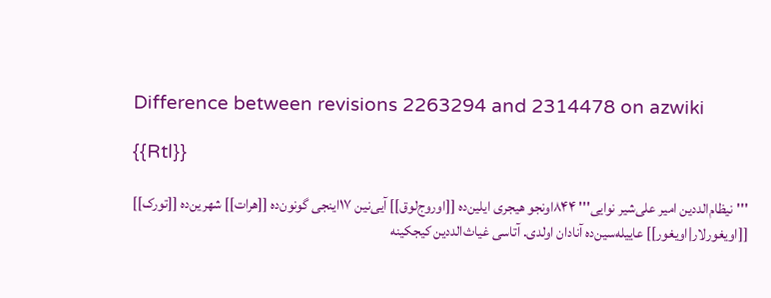Difference between revisions 2263294 and 2314478 on azwiki

{{Rtl}}

'''نیظام‌الددین امیر علی‌شیر نوایی''' ۸۴۴اونجو هیجری ایلین‌ده [[اوروج‌لوق]] آیی‌نین ۱۷اینجی گونون‌ده [[هرات]] شهرین‌ده [[تورک]] [[اویغورلار|اویغور]] عاییله‌سین‌ده آنادان اولدی. آتاسی غیاث‌الددین کیجکینه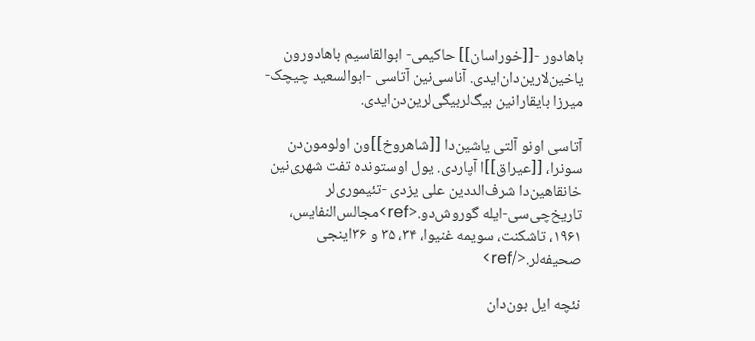باهادور -[[خوراسان]] حاکیمی- ابوالقاسیم باهادورون یاخین‌لارین‌دان‌ایدی. آناسی‌نین آتاسی -ابوالسعید چیچک- میرزا بایقارانین بیگ‌لربیگی‌لرین‌دن‌ایدی.

آتاسی اونو آلتی یاشین‌دا [[شاهروخ]]ون اولومون‌دن سونرا، [[عیراق]]ا آپاردی. یول اوستونده تفت شهری‌نین خانقاهین‌دا شرف‌الددین علی یزدی -تئیموری‌لر تاریخ‌چی‌سی-ایله گوروش‌دو.<ref>مجالس‌النفایس، ۱۹۶۱، تاشکنت، سویمه غنیوا، ۳۴، ۳۵ و ۳۶اینجی صحیفه‌لر.</ref>

نئچه ایل بون‌دان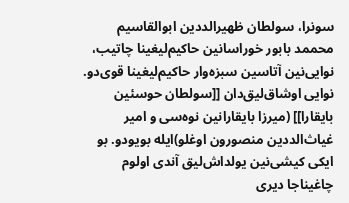سونرا، سولطان ظهیرالددین ابوالقاسیم محممد بابور خوراسانین حاکیم‌لیغینا چاتیب، نوایی‌نین آتاسین سبزه‌وار حاکیم‌لیغینا قوی‌دو. نوایی اوشاق‌لیق‌دان [[سولطان حوسئین بایقارا]] (میرزا بایقارانین نوه‌سی و امیر غیاث‌الددین منصورون اوغلو)ایله بویودو. بو ایکی کیشی‌نین یولداش‌لیق آندی اولوم چاغیناجا دیری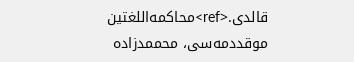قالدی.<ref>محاکمه‌اللغتین موقددمه‌سی، محممدزاده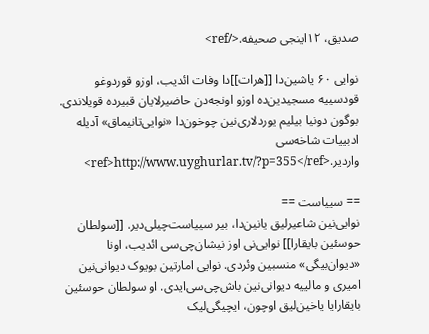صدیق، ۱۲اینجی صحیفه.</ref>

نوایی ۶۰ یاشین‌دا [[هرات]]دا وفات ائدیب، اوزو قوردوغو قودسییه مسجیدین‌ده اوزو اونجه‌دن حاضیرلایان قبیرده قویلاندی. بوگون دونیا بیلیم یوردلاری‌نین چوخون‌دا «نوایی‌تانیماق» آدیله ادبییات شاخه‌سی واردیر.<ref>http://www.uyghurlar.tv/?p=355</ref>

== سییاست ==
نوایی‌نین شاعیرلیق یانین‌دا، بیر سییاست‌چیلی‌دیر. [[سولطان حوسئین بایقارا]] نوایی‌نی اوز نیشان‌چی‌سی ائدیب، اونا «دیوان‌بیگی» منسبین وئردی. نوایی امارتین بویوک دیوانی‌نین امیری و مالییه دیوانی‌نین باش‌چی‌سی‌ایدی. او سولطان حوسئین بایقارایا یاخین‌لیق اوچون، ایچیگی‌لیک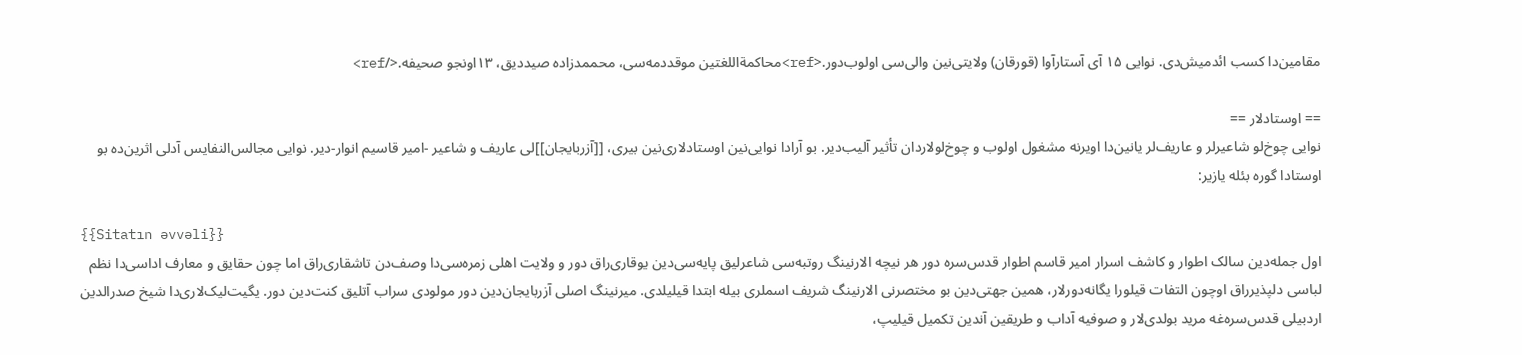مقامین‌دا کسب ائدمیش‌دی. نوایی ۱۵ آی آستارآوا (قورقان) ولایتی‌نین والی‌سی اولوب‌دور.<ref>محاکمةاللغتین موقددمه‌سی، محممدزاده صیددیق، ۱۳اونجو صحیفه.</ref>

== اوستادلار ==
نوایی چوخ‌لو شاعیرلر و عاریف‌لر یانین‌دا اویرنه مشغول اولوب و چوخ‌لولاردان تأثیر آلیب‌دیر. بو آرادا نوایی‌نین اوستادلاری‌نین بیری، [[آزربایجان]]لی عاریف و شاعیر -امیر قاسیم انوار-دیر. نوایی مجالس‌النفایس آدلی اثرین‌ده بو اوستادا گوره بئله یازیر:

{{Sitatın əvvəli}}
اول جمله‌دین سالک اطوار و کاشف اسرار امیر قاسم اطوار قدس‌سره دور هر نیچه الارنینگ روتبه‌سی شاعرلیق پایه‌سی‌دین یوقاری‌راق دور و ولایت اهلی زمره‌سی‌دا وصف‌دن تاشقاری‌راق اما چون حقایق و معارف اداسی‌دا نظم لباسی دلپذیرراق اوچون التفات قیلورا یگانه‌دورلار، همین جهتی‌دین بو مختصرنی الارنینگ شریف اسملری بیله ابتدا قیلیلدی. میرنینگ اصلی آزربایجان‌دین دور مولودی سراب آتلیق کنت‌دین دور. یگیت‌لیک‌لاری‌دا شیخ صدرالدین اردبیلی قدس‌سره‌غه مرید بولدی‌لار و صوفیه آداب و طریقین آندین تکمیل قیلیپ،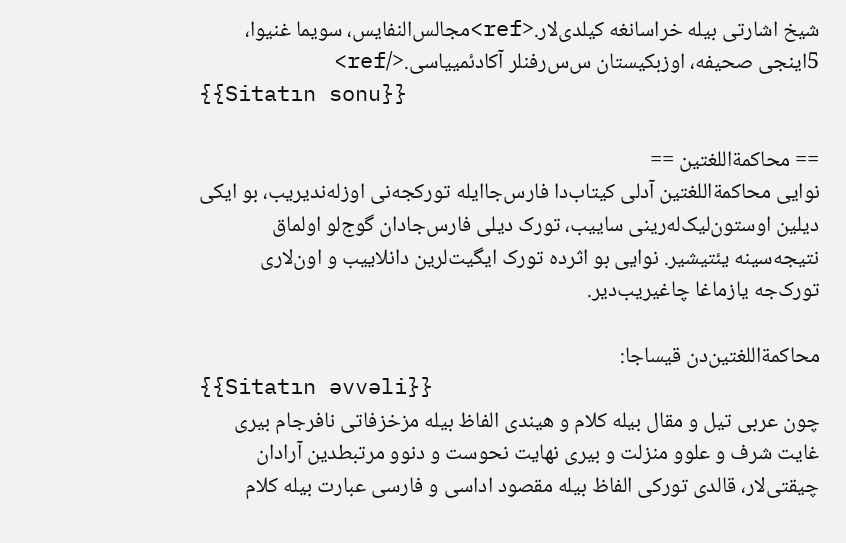شیخ اشارتی بیله خراسانغه کیلدی‌لار.<ref>مجالس‌النفایس، سویما غنیوا، 5اینجی صحیفه، اوزبکیستان س‌س‌رفنلر آکادئمییاسی.</ref>
{{Sitatın sonu}}

== محاکمةاللغتین ==
نوایی محاکمةاللغتین آدلی کیتاب‌دا فارس‌جاایله تورکجه‌نی اوزله‌ندیریب، بو ایکی دیلین اوستون‌لیک‌له‌رینی ساییب، تورک دیلی فارس‌جادان گوج‌لو اولماق نتیجه‌سینه یئتیشیر. نوایی بو اثرده تورک ایگیت‌لرین دانلاییب و اون‌لاری تورک‌جه یازماغا چاغیریب‌دیر.

محاکمةاللغتین‌دن قیساجا:
{{Sitatın əvvəli}}
چون عربی تیل و مقال بیله کلام و هیندی الفاظ بیله مزخزفاتی نافرجام بیری غایت شرف و علوو منزلت و بیری نهایت نحوست و دنوو مرتبطدین آرادان چیقتی‌لار، قالدی تورکی الفاظ بیله مقصود اداسی و فارسی عبارت بیله کلام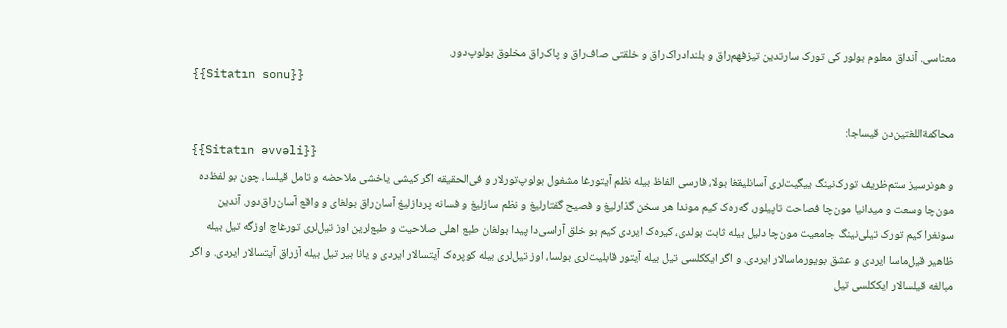معناسی. آنداق معلوم بولور کی تورک سارتدین تیزفهم‌راق و بلندادراک‌راق و خلقتی صاف‌راق و پاک‌راق مخلوق بولوپ‌دور.
{{Sitatın sonu}}

محاکمةاللغتین‌دن قیساجا:
{{Sitatın əvvəli}}
و هونرسیز ستم‌ظریف تورک‌نینگ ییگیت‌لری آسانلیقغا بولا، فارسی الفاظ بیله نظم آیتورغا مشغول بولوپ‌تورلار و فی‌الحقیقه اگر کیشی یاخشی ملاحضه و تامل قیلسا، چون بو لفظ‌ده مون‌چا وسعت و میدانیا مون‌چا فصاحت تاپیلور، گه‌ره‌ک کیم موندا هر سخن گذارلیغ و فصیح گفتارلیغ و نظم سازلیغ و فسانه پردازلیغ آسان‌راق بولغای و واقع آسان‌راق‌دور. آندین سونغرا کیم تورک تیلی‌نینگ جامعیت مون‌چا دلیل بیله ثابت بولدی، کیره‌ک ایردی کیم بو خلق آراسی‌دا پیدا بولغان طبع اهلی صلاحیت و طبع‌لرین اوز تیل‌لری تورغاچ اوزگه تیل بیله ظاهیر قیل‌ماسا ایردی و عشق بویورماسالار ایردی. و اگر ایککلسی تیل بیله آیتور قابلیت‌لری بولسا، اوز تیل‌لری بیله کوپره‌ک آیتسالار ایردی و یانا بیر تیل بیله آزراق آیتسالار ایردی. و اگر مبالغه قیلسالار ایککلسی تیل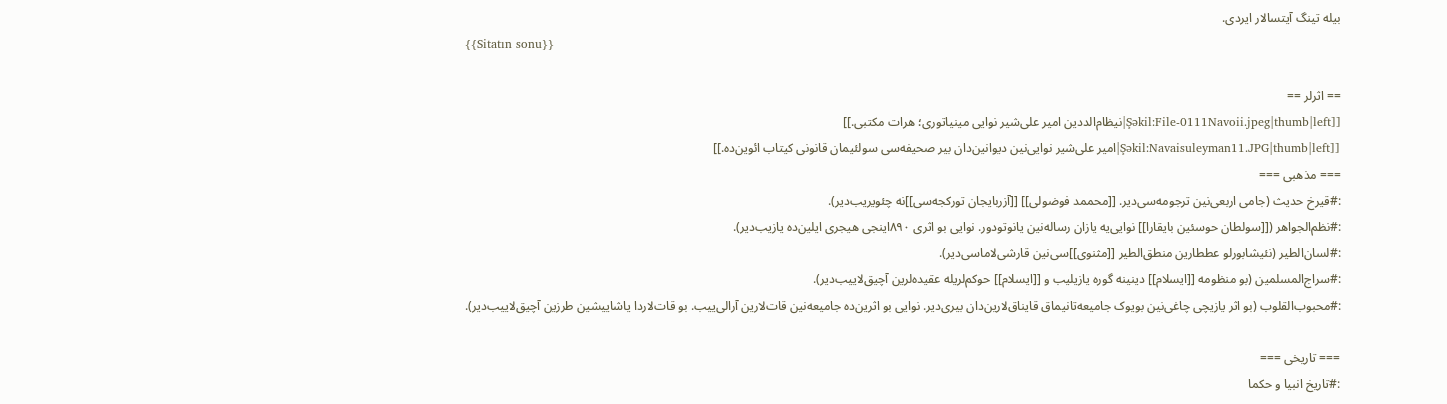بیله تینگ آیتسالار ایردی.
{{Sitatın sonu}}

== اثرلر ==
[[Şəkil:File-0111Navoii.jpeg|thumb|left|نیظام‌الددین امیر علی‌شیر نوایی مینیاتوری؛ هرات مکتبی.]]
[[Şəkil:Navaisuleyman11.JPG|thumb|left|امیر علی‌شیر نوایی‌نین دیوانین‌دان بیر صحیفه‌سی سولئیمان قانونی کیتاب ائوین‌د‌ه.]]
=== مذهبی ===
:#قیرخ حدیث (جامی اربعی‌نین ترجومه‌سی‌دیر. [[محممد فوضولی]] [[آزربایجان تورکجه‌سی]]نه چئویریب‌دیر).
:#نظم‌الجواهر ([[سولطان حوسئین بایقارا]] نوایی‌یه یازان رساله‌نین یانوتودور. نوایی بو اثری ۸۹۰اینجی هیجری ایلین‌ده یازیب‌دیر).
:#لسان‌الطیر (نئیشابورلو عططارین منطق‌الطیر [[مثنوی]]سی‌نین قارشی‌لاماسی‌دیر).
:#سراج‌المسلمین (بو منظومه [[ایسلام]] دینینه گوره یازیلیب و [[ایسلام]] حوکم‌لریله عقیده‌لرین آچیق‌لاییب‌دیر).
:#محبوب‌القلوب (بو اثر یازیچی چاغی‌نین بویوک جامیعه‌تانیماق قایناق‌لارین‌دان بیری‌دیر. نوایی بو اثرین‌ده جامیعه‌نین قات‌لارین آرالی‌ییب. بو قات‌لاردا یاشاییشین طرزین آچیق‌لاییب‌دیر).

=== تاریخی ===
:#تاریخ انبیا و حکما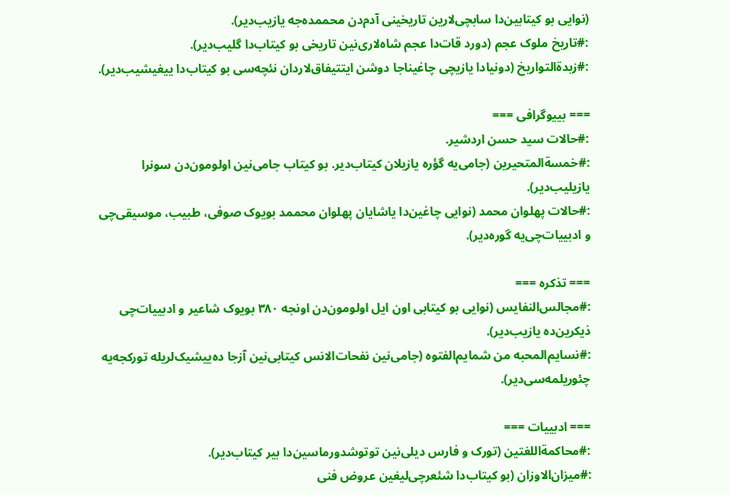(نوایی بو کیتابین‌دا سابچی‌لارین تاریخینی آدم‌دن محممده‌جه یازیب‌دیر).
:#تاریخ ملوک عجم (دورد قات‌دا عجم شاه‌لاری‌نین تاریخی بو کیتاب‌دا گلیب‌دیر).
:#زبدةالتواریخ (دونیادا یازیچی چاغیناجا دوشن ایتتیفاق‌لاردان نئچه‌سی بو کیتاب‌دا ییغیشیب‌دیر).

=== بییوگرافی ===
:#حالات سید حسن اردشیر.
:#خمسةالمتحیرین (جامی‌یه گؤره یازیلان کیتاب‌دیر. بو کیتاب جامی‌نین اولومون‌دن سونرا یازیلیب‌دیر).
:#حالات پهلوان محمد (نوایی چاغین‌دا یاشایان پهلوان محممد بویوک صوفی، طبیب، موسیقی‌چی و ادبییات‌چی‌یه گوره‌دیر).

=== تذکره ===
:#مجالس‌النفایس (نوایی بو کیتابی اون ایل اولومون‌دن اونجه ۳۸۰ بویوک شاعیر و ادبییات‌چی ذیکرین‌ده یازیب‌دیر).
:#نسایم‌المحبه من شمایم‌الفتوه (جامی‌نین نفحات‌الانس کیتابی‌نین آزجا ده‌ییشیک‌لریله تورکجه‌یه چئوریلمه‌سی‌دیر).

=== ادبییات ===
:#محاکمةاللغتین (تورک و فارس دیلی‌نین توتوشدورماسین‌دا بیر کیتاب‌دیر).
:#میزان‌الاوزان (بو کیتاب‌دا شئعرچی‌لیغین عروض فنی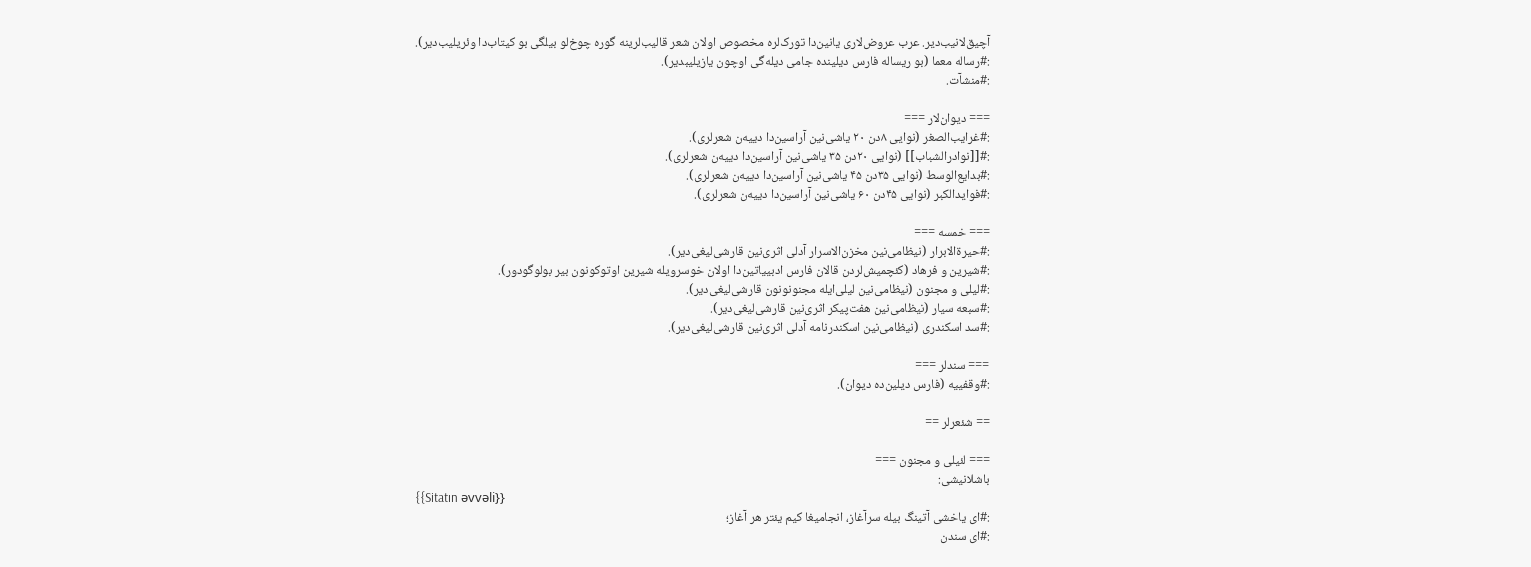آچیق‌لانیب‌دیر. عرب عروض‌لاری یانین‌دا تورک‌لره مخصوص اولان شعر قالیب‌لرینه گوره چوخ‌لو بیلگی بو کیتاب‌دا وئریلیب‌دیر).
:#رساله معما (بو ریساله فارس دیلینده جامی دیله‌گی اوچون یازیلیبدیر).
:#منشآت.

=== دیوان‌لار ===
:#غرایب‌الصغر (نوایی ۸دن ۲۰ یاشی‌نین آراسین‌دا دییه‌ن شعرلری).
:#[[نوادرالشباب]] (نوایی ۲۰دن ۳۵ یاشی‌نین آراسین‌دا دییه‌ن شعرلری).
:#بدایع‌الوسط (نوایی ۳۵دن ۴۵ یاشی‌نین آراسین‌دا دییه‌ن شعرلری).
:#فوایدالکبر (نوایی ۴۵دن ۶۰ یاشی‌نین آراسین‌دا دییه‌ن شعرلری).

=== خمسه ===
:#حیرةالابرار (نیظامی‌نین مخزن‌الاسرار آدلی اثری‌نین قارشی‌لیغی‌دیر).
:#شیرین و فرهاد (کئچمیش‌لردن قالان فارس ادبییاتین‌دا اولان خوسرویله شیرین اوتوکونون بیر بولوگودور).
:#لیلی و مجنون (نیظامی‌نین لیلی‌ایله مجنونونون قارشی‌لیغی‌دیر).
:#سبعه سیار (نیظامی‌نین هفت‌پیکر اثری‌نین قارشی‌لیغی‌دیر).
:#سد اسکندری (نیظامی‌نین اسکندرنامه آدلی اثری‌نین قارشی‌لیغی‌دیر).

=== سندلر ===
:#وقفییه (فارس دیلین‌ده دیوان).

== شئعرلر ==

=== لئیلی و مجنون ===
باشلانیشی:
{{Sitatın əvvəli}}
:#ای یاخشی آتینگ بیله سرآغاز، انجامیغا کیم یئتر هر آغاز؛
:#ای سندن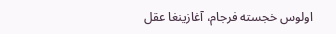اولوس خجسته فرجام، آغازینغا عقل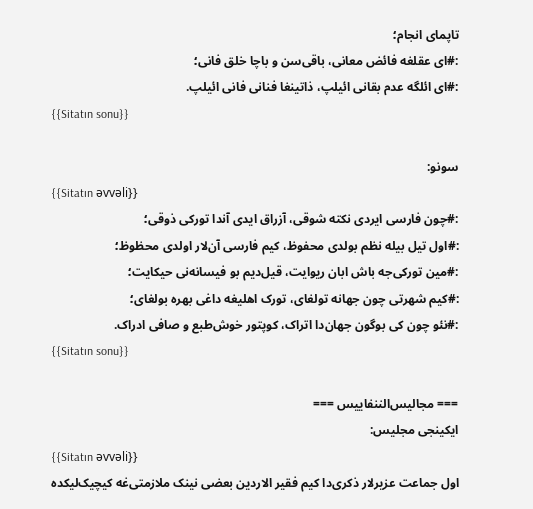تاپمای انجام؛
:#ای عقلغه فائض معانی، باقی‌سن و باچا خلق فانی؛
:#ای ائلگه عدم بقانی ائیلپ، ذاتینغا فنانی فانی ائیلپ.
{{Sitatın sonu}}

سونو:
{{Sitatın əvvəli}}
:#چون فارسی ایردی نکته شوقی، آزراق ایدی آندا تورکی ذوقی؛
:#اول تیل بیله نظم بولدی محفوظ، کیم فارسی آن‌لار اولدی محظوظ؛
:#مین تورکی‌جه باش ابان ریوایت، قیل‌دیم بو فیسانه‌نی حیکایت؛
:#کیم شهرتی چون جهانه تولغای، تورک اهلیغه داغی بهره بولغای؛
:#نئو چون کی بوگون جهان‌دا اتراک، کوپتور خوش‌طبع و صافی ادراک.
{{Sitatın sonu}}

=== مجالیس‌الننفاییس ===
ایکینجی مجلیس:
{{Sitatın əvvəli}}
اول جماعت عزیرلار ذکری‌دا کیم فقیر الاردین بعضی نینک ملازمتی‌غه کیچیک‌لیکده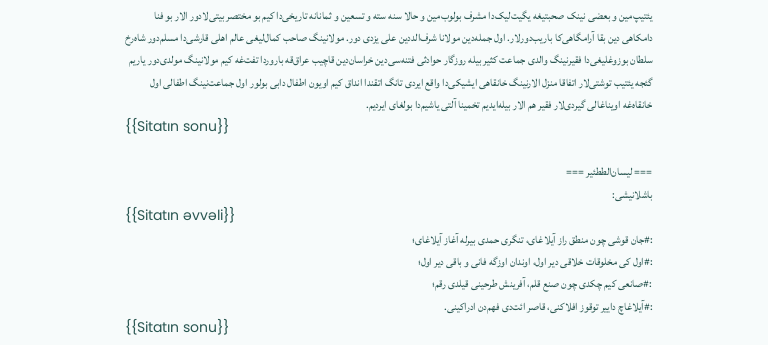یئتیپ‌مین و بعضی نینک صحبتیغه یگیت‌لیک‌دا مشرف بولوب‌مین و حالا سنه سته و تسعین و ثمانانه تاریخی‌دا کیم بو مختصر بیتی‌لادور الار بو فنا دامکاهی دین بقا آرامگاهی‌کا باریب‌دورلار. اول جمله‌دین مولانا شرف‌الددین علی یزدی دور. مولانینگ صاحب کمال‌لیغی عالم اهلی قارشی‌دا مسلم‌دور شاه‌رخ سلطان بوزوغلیغی‌دا فقیرنینگ والدی جماعت کثیر بیله روزگار حوادثی فتنه‌سی‌دین خراسان‌دین قاچیب عراق‌قه باروردا تفت‌غه کیم مولانینگ مولدی‌دور یاریم گئجه یئتیب توشتی‌لار اتفاقا منزل الارنینگ خانقاهی ایشیکی‌دا واقع ایردی تانگ اتقندا انداق کیم اویون اطفال دابی بولور اول جماعت‌نینگ اطفالی اول خانقاه‌غه اویناغالی گیردی‌لار فقیر هم الار بیله‌ایدیم تخمینا آلتی یاشیم‌دا بولغای ایردیم.
{{Sitatın sonu}}

=== لیسان‌الططئیر ===
باشلانیشی:
{{Sitatın əvvəli}}
:#جان قوشی چون منطق راز آیلاغای، تنگری حمدی بیرله آغاز آیلاغای؛
:#اول کی مخلوقات خلاقی دیر اول، اوندان اوزگه فانی و باقی دیر اول؛
:#صانعی کیم چکدی چون صنع قلم، آفرینش طرحینی قیلدی رقم؛
:#آیلاغاچ داییر توقوز افلاکنی، قاصر ائت‌دی فهم‌دن ادراکینی.
{{Sitatın sonu}}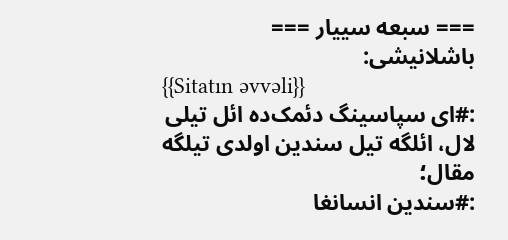=== سبعه سییار ===
باشلانیشی:
{{Sitatın əvvəli}}
:#ای سپاسینگ دئمک‌ده ائل تیلی لال، ائلگه تیل سندین اولدی تیلگه مقال؛
:#سندین انسانغا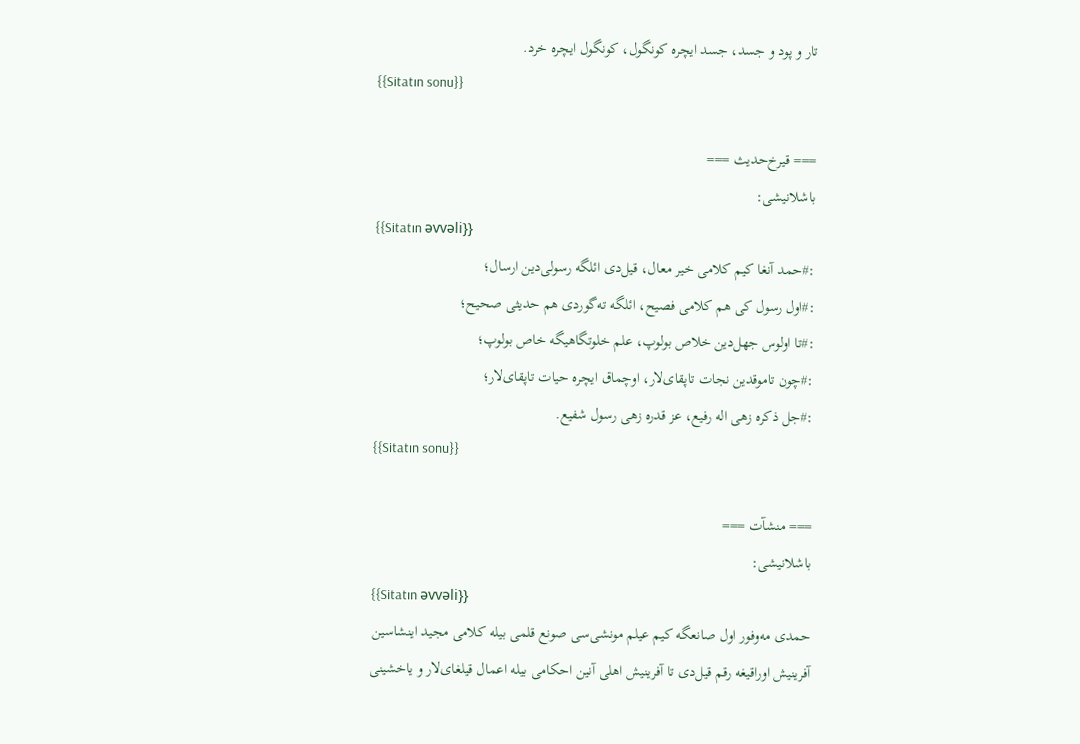تار و پود و جسد، جسد ایچره کونگول، کونگول ایچره خرد.
{{Sitatın sonu}}

=== قیرخ‌حدیث ===
باشلانیشی:
{{Sitatın əvvəli}}
:#حمد آنغا کیم کلامی خیر معال، قیل‌دی ائلگه رسولی‌دین ارسال؛
:#اول رسول کی هم کلامی فصیح، ائلگه ته‌گوردی هم حدیثی صحیح؛
:#تا اولوس جهل‌دین خلاص بولوپ، علم خلوتگاهیگه خاص بولوپ؛
:#چون تاموقدین نجات تاپقای‌لار، اوچماق ایچره حیات تاپقای‌لار؛
:#جل ذکره زهی اله رفیع، عز قدره زهی رسول شفیع.
{{Sitatın sonu}}

=== منشآت ===
باشلانیشی:
{{Sitatın əvvəli}}
حمدی مه‌وفور اول صانعگه کیم عیلم مونشی‌سی صونع قلمی بیله کلامی مجید اینشاسین آفرینیش اوراقیغه رقم قیل‌دی تا آفرینیش اهلی آنین احکامی بیله اعمال قیلغای‌لار و یاخشینی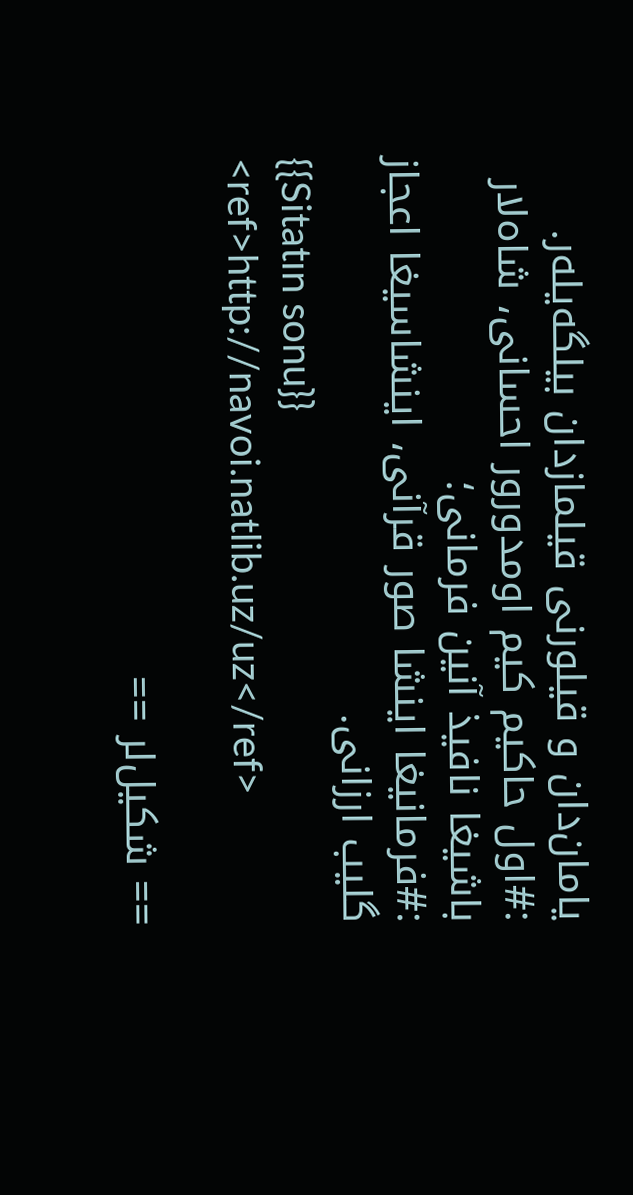یامان‌دان و قیلورنی قیلمازدان بیلگه‌یله‌ر.
:#اول حاکیم کیم اومدورور احسانی، شاه‌لار باشیغا نافیذ آنین فرمانی؛
:#فرمانیغا اینشا صور قرآنی، اینشاسیغا اعجاز گلیب ارزانی.
{{Sitatın sonu}}
<ref>http://navoi.natlib.uz/uz</ref>

== شکیل‌لر ==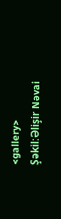<gallery>
Şəkil:Əlişir Nəvai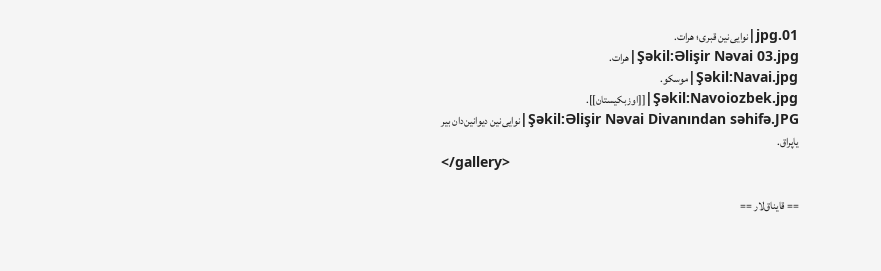01.jpg|نوایی‌نین قبری؛ هرات.
Şəkil:Əlişir Nəvai 03.jpg|هرات.
Şəkil:Navai.jpg|موسکو.
Şəkil:Navoiozbek.jpg|[[اوزبکیستان]].
Şəkil:Əlişir Nəvai Divanından səhifə.JPG|نوایی‌نین دیوانین‌دان بیر یاپراق.
</gallery>

== قایناق‌لار ==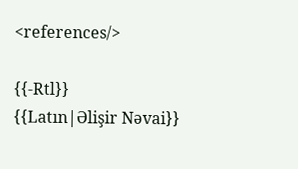<references/>

{{-Rtl}}
{{Latın|Əlişir Nəvai}}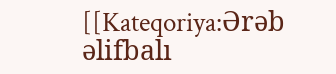[[Kateqoriya:Ərəb əlifbalı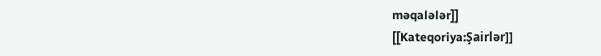məqalələr]]
[[Kateqoriya:Şairlər]]